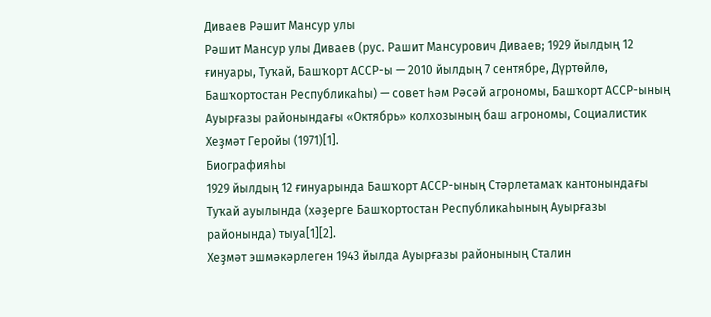Диваев Рәшит Мансур улы
Рәшит Мансур улы Диваев (рус. Рашит Мансурович Диваев; 1929 йылдың 12 ғинуары, Туҡай, Башҡорт АССР-ы — 2010 йылдың 7 сентябре, Дүртөйлө, Башҡортостан Республикаhы) — совет һәм Рәсәй агрономы, Башҡорт АССР-ының Ауырғазы районындағы «Октябрь» колхозының баш агрономы, Социалистик Хеҙмәт Геройы (1971)[1].
Биографияһы
1929 йылдың 12 ғинуарында Башҡорт АССР-ының Стәрлетамаҡ кантонындағы Туҡай ауылында (хәҙерге Башҡортостан Республикаһының Ауырғазы районында) тыуа[1][2].
Хеҙмәт эшмәкәрлеген 1943 йылда Ауырғазы районының Сталин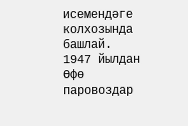исемендәге колхозында башлай. 1947 йылдан Өфө паровоздар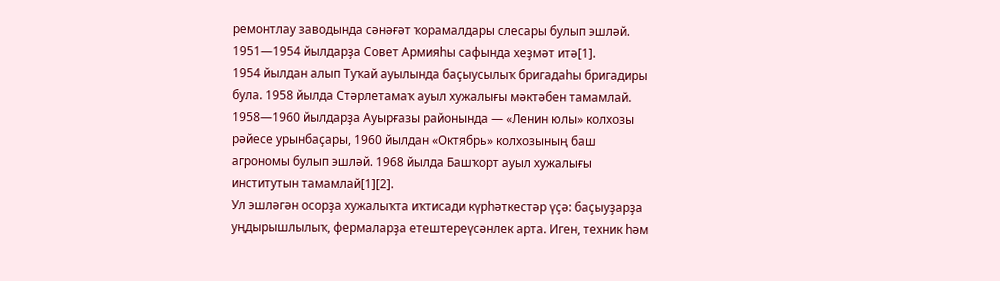ремонтлау заводында сәнәғәт ҡорамалдары слесары булып эшләй. 1951—1954 йылдарҙа Совет Армияһы сафында хеҙмәт итә[1].
1954 йылдан алып Туҡай ауылында баҫыусылыҡ бригадаһы бригадиры була. 1958 йылда Стәрлетамаҡ ауыл хужалығы мәктәбен тамамлай. 1958—1960 йылдарҙа Ауырғазы районында — «Ленин юлы» колхозы рәйесе урынбаҫары, 1960 йылдан «Октябрь» колхозының баш агрономы булып эшләй. 1968 йылда Башҡорт ауыл хужалығы институтын тамамлай[1][2].
Ул эшләгән осорҙа хужалыҡта иҡтисади күрһәткестәр үҫә: баҫыуҙарҙа уңдырышлылыҡ, фермаларҙа етештереүсәнлек арта. Иген, техник һәм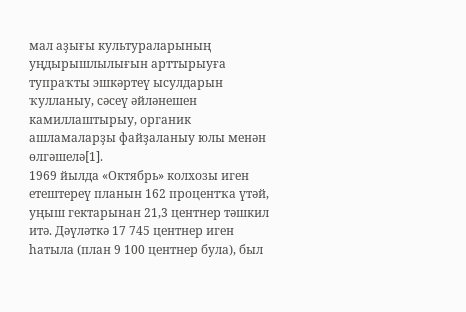мал аҙығы культураларының уңдырышлылығын арттырыуға тупраҡты эшкәртеү ысулдарын ҡулланыу, сәсеү әйләнешен камиллаштырыу, органик ашламаларҙы файҙаланыу юлы менән өлгәшелә[1].
1969 йылда «Октябрь» колхозы иген етештереү планын 162 процентҡа үтәй, уңыш гектарынан 21,3 центнер тәшкил итә. Дәүләткә 17 745 центнер иген һатыла (план 9 100 центнер була), был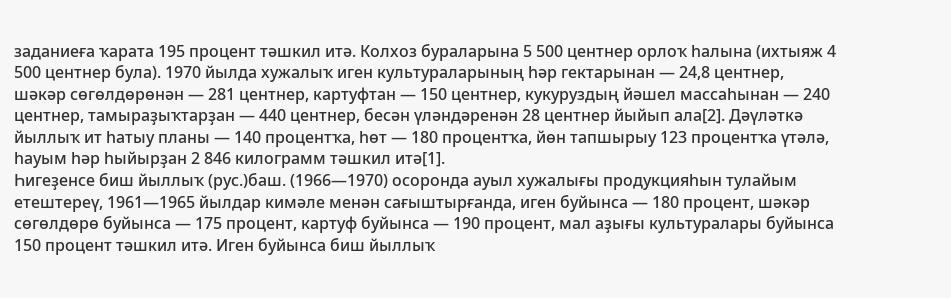заданиеға ҡарата 195 процент тәшкил итә. Колхоз бураларына 5 500 центнер орлоҡ һалына (ихтыяж 4 500 центнер була). 1970 йылда хужалыҡ иген культураларының һәр гектарынан — 24,8 центнер, шәкәр сөгөлдөрөнән — 281 центнер, картуфтан — 150 центнер, кукуруздың йәшел массаһынан — 240 центнер, тамыраҙыҡтарҙан — 440 центнер, бесән үләндәренән 28 центнер йыйып ала[2]. Дәүләткә йыллыҡ ит һатыу планы — 140 процентҡа, һөт — 180 процентҡа, йөн тапшырыу 123 процентҡа үтәлә, һауым һәр һыйырҙан 2 846 килограмм тәшкил итә[1].
Һигеҙенсе биш йыллыҡ (рус.)баш. (1966—1970) осоронда ауыл хужалығы продукцияһын тулайым етештереү, 1961—1965 йылдар кимәле менән сағыштырғанда, иген буйынса — 180 процент, шәкәр сөгөлдөрө буйынса — 175 процент, картуф буйынса — 190 процент, мал аҙығы культуралары буйынса 150 процент тәшкил итә. Иген буйынса биш йыллыҡ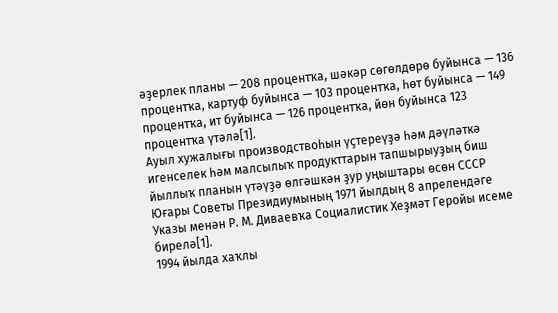әҙерлек планы — 208 процентҡа, шәкәр сөгөлдөрө буйынса — 136 процентҡа, картуф буйынса — 103 процентҡа, һөт буйынса — 149 процентҡа, ит буйынса — 126 процентҡа, йөн буйынса 123 процентҡа үтәлә[1].
Ауыл хужалығы производствоһын үҫтереүҙә һәм дәүләткә игенселек һәм малсылыҡ продукттарын тапшырыуҙың биш йыллыҡ планын үтәүҙә өлгәшкән ҙур уңыштары өсөн СССР Юғары Советы Президиумының 1971 йылдың 8 апрелендәге Указы менән Р. М. Диваевҡа Социалистик Хеҙмәт Геройы исеме бирелә[1].
1994 йылда хаҡлы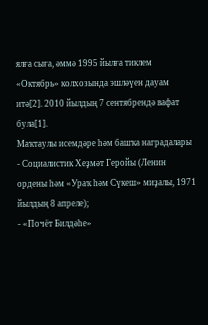ялға сыға, әммә 1995 йылға тиклем «Октябрь» колхозында эшләүен дауам итә[2]. 2010 йылдың 7 сентябрендә вафат була[1].
Маҡтаулы исемдәре һәм башҡа наградалары
- Социалистик Хеҙмәт Геройы (Ленин ордены һәм «Ураҡ һәм Сүкеш» миҙалы, 1971 йылдың 8 апреле);
- «Почёт Билдәһе»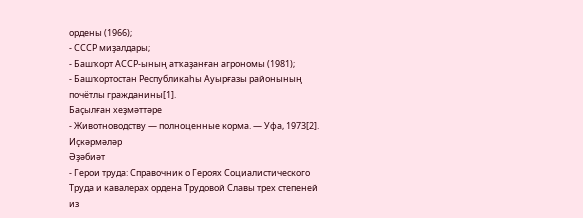ордены (1966);
- СССР миҙалдары;
- Башҡорт АССР-ының атҡаҙанған агрономы (1981);
- Башҡортостан Республикаһы Ауырғазы районының почётлы гражданины[1].
Баҫылған хеҙмәттәре
- Животноводству — полноценные корма. — Уфа, 1973[2].
Иҫкәрмәләр
Әҙәбиәт
- Герои труда: Справочник о Героях Социалистического Труда и кавалерах ордена Трудовой Славы трех степеней из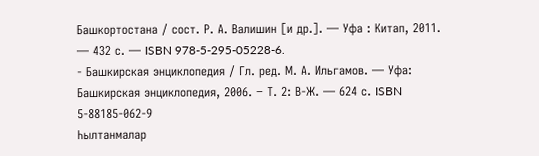Башкортостана / сост. Р. А. Валишин [и др.]. — Уфа : Китап, 2011. — 432 с. — ISBN 978-5-295-05228-6.
- Башкирская энциклопедия / Гл. ред. М. А. Ильгамов. — Уфа: Башкирская энциклопедия, 2006. − Т. 2: В-Ж. — 624 с. ISBN 5-88185-062-9
Һылтанмалар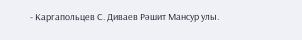- Каргапольцев С. Диваев Рәшит Мансур улы.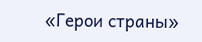«Герои страны»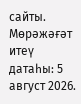сайты. Мөрәжәғәт итеү датаһы: 5 август 2026.